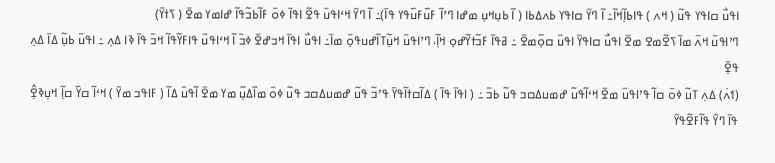ߊߟߎ߯ ߛߊߟߌ ߟߎ߬ ( ߞߍ ) ߟߊߕߊ߲߬ߞߊ߬߸ ߊ߬ ߣߌ߫ ߛߊߟߌ ߕߍߡߕߊ ( ߊ߬ ߕߎ߲ߞߎ߲ ߘߝߊ ߣߴߊ߬ ߓߎ߰ߓߎ߰ߟߌ ߟߊ߫)߸ ߊ߬ ߣߌ߫ ߞߵߊߟߎ߫ ߟߐ߬ ߊߟߊ߫ ߦߋ߫ ߓߊ߬ߕߏ߬ߟߊ߬ ߝߊߘߌ ߘߐ߫ ( ߖߙߌ߫)
ߣߴߊߟߎ߫ ߞߍ߫ ߘߊ߫ ߖߐ߬ߘߐ ߘߐ߫ ߊߟߎ߯ ߛߊߟߌ߫ ߊߟߎ߫ ߛߋ߲߬ߘߐ߫ ߸ ߥߟߊ߫ ߓߏ߬ߙߌ߬ߝߋ߲ ߞߊ߲߬، ߣߴߊߟߎ߫ ߞߎ߲߬ߠߊ߬ߝߎߟߋ߲߫ ߘߊ߫߸ ߊߟߎ߯ ߊߟߊ߫ ߞߏߝߐ߫ ߦߏ߫ ߊ߬ ߞߵߊߟߎ߫ ߟߊߓߌ߬ߟߊ߬ ߞߏ߫ ߟߊ߫ ߢߊ ߡߍ߲ ߸ ߊߟߎ߫ ߕߎ߲߬ ߡߊ߫ ߡߍ߲ ߟߐ߲߫
(ߗߍ߭) ߡߍ߲ ߠߎ߬ ߦߋ߫ ߛߊ߬ ߟߴߊߟߎ߫ ߘߐ߫ ߞߵߊ߬ߟߎ߬ ߝߘߎߡߛߏ ߟߎ߬ ߕߏ߫ ߸ ( ߊߟߊ߫ ߟߊ߫ ) ߡߊ߬ߛߙߊ߬ߟߌ߫ ߟߴߏ߬ ߟߎ߬ ߝߘߎߡߛߏ ߟߎ߬ ߦߋ߫ ߘߊ߰ߡߎ߲߬ ߘߌ ߘߐ߫ ߊ߬ߟߎ߫ ߡߊ߬ ( ߓߊߟߏ ߘߌ߫ ) ߞߵߊ߬ ߛߌ߰ ߛߊ߲߬ ߞߎ߲ߢߐ߲߮ ߟߊ߫ ߣߌ߫ ߟߊ߬ߓߐ߬ߟߌ߫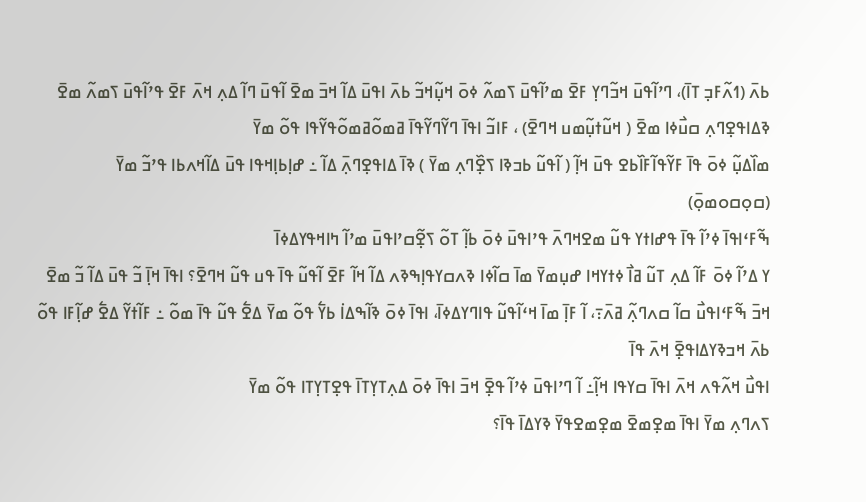ߕߍ߫ (ߗߍ߬ߓߏ߲ ߠߊ߫)، ߣߴߊ߬ߟߎ߫ ߞߏ߬ߣߌ߲ ߓߐ߫ ߘߴߊ߬ߟߎ߫ ߖߘߍ߬ ߦߋ߫ ߞߎ߲߬ߞߏ߬ ߕߍ߫ ߊߟߎ߫ ߡߊ߬ ߞߏ߫ ߘߐ߫ ߊ߬ߟߎ߫ ߣߊ߬ ߡߍ߲ ߞߍ߫ ߓߐ߫ ߟߴߊ߬ߟߎ߫ ߖߘߍ߬ ߘߐ߫ ߢߡߊߟߐ߲ߣߍ߲ ߛߎ߯ߦߊ ߘߐ߫ ( ߞߎ߬ߙߎ߲߬ߘߎ ߞߣߐ߫) ، ߓߊߏ߬ ߊߟߊ߫ ߣߌ߬ߣߌ߬ߟߊ߫ ߥߘߋ߬ߥߘߋ߬ߟߌ߬ߟߊ ߟߋ߬ ߘߌ߫
ߘߊ߰ߡߎ߲߬ ߦߋ߫ ߟߊ߫ ߓߌ߬ߟߊ߬ߓߊ߰ߕߐ ߟߎ߫ ߞߊ߲߬ ( ߊ߬ߟߎ߬ ߕߏߢߊ ߖߐ߲߰ߣߍ߲ ߘߌ߫ ) ߢߊ߫ ߡߊߟߐ߲ߣߍ߲߫ ߡߊ߬ ߸ ߝߊ߲ߕߊ߲ߞߟߊ ߟߎ߫ ߡߊ߬ߞߍߕߊ ߟߴߏ߬ ߘߌ߫ (ߛߋ߲ߛߋߘߋ߲߫)
ߒ߬ߓߵߊߟߊ߫ ߦߴߊ߬ ߟߊ߫ ߟߝߊߙߌ ߟߎ߬ ߘߐߞߣߍ߫ ߟߴߊߟߎ߫ ߦߋ߫ ߕߊ߲߬ ߠߋ߬ ߖߐ߲߬ߛߴߊߟߎ߫ ߘߴߊ߬ ߤߊߞߟߌߡߦߊ߫
ߌ ߡߴߊ߬ ߦߋ߫ ߓߊ߬ ߡߍ߲ ߠߎ߬ ߥߊ߯ ߦߙߌߞߊ ߝߎ߲ߘߌ߫ ߘߊ߫ ߛߊ߬ߦߊ ߢߍߛߌߟߊ߲ߒߢߍ ߡߊ߬ ߞߊ߬ ߓߐ߫ ߊ߬ߟߎ߬ ߟߊ߫ ߟߎ ߟߎ߬ ߞߣߐ߫؟ ߊߟߊ߫ ߞߊ߲߫ ߏ߬ ߟߎ߫ ߡߊ߬ ߏ߬ ߘߐ߫ ߞߏ߫ ߒ߬ߓߵߊߟߎ߯ ߛߊ߬ ߛߍߣߍ߲߬ ߥߍ߫߹، ߊ߬ ߓߊ߲߫ ߘߊ߫ ߞߵߊ߬ߟߎ߬ ߟߊߣߌߡߦߊ߫، ߊߟߊ߫ ߦߋ߫ ߢߊ߬ߒߡߊ߭ ߕߌ߱ ߟߋ߬ ߘߌ߫ ߡߐ߱ ߟߎ߬ ߟߊ߫ ߘߋ߬ ߸ ߓߊ߬ߙߌ߬ ߡߐ߱ ߝߊ߲߬ߓߊ ߟߋ߬ ߕߍ߫ ߞߏߢߌߡߊߟߐ߲߫ ߞߍ߫ ߟߊ߫
ߊߟߎ߯ ߞߍ߬ߟߍ ߞߍ߫ ߊߟߊ߫ ߛߌߟߊ ߞߊ߲߬߸ ߊ߬ ߣߴߊߟߎ߫ ߦߴߊ߬ ߟߐ߲߫ ߞߏ߫ ߊߟߊ߫ ߦߋ߫ ߡߍ߲ߠߌ߲ߠߊ߫ ߟߐ߲ߠߌ߲ߠߊ ߟߋ߬ ߘߌ߫
ߖߍߣߍ߲ ߘߌ߫ ߊߟߊ߫ ߘߐ߲ߘߐ߫ ߘߐ߲ߘߐߟߌ߫ ߢߌߡߊ߫ ߟߊ߫؟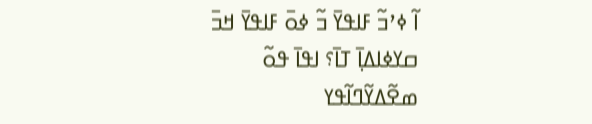ߊ߬ ߦߴߏ߬ ߓߊߟߌ߫ ߏ߬ ߦߋ߫ ߓߊߟߌ߫ ߞߏ߫ ߛߌߦߊߡߊ߲߫ ߠߊ߫؟ ߊߟߊ߫ ߟߋ߬ ߘߐ߬ߡߌ߬ߣߊ߬ߟߌ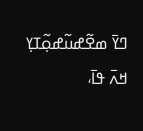ߣߌ߫ ߘߐ߬ߝߎ߬ߝߋ߲߬ߠߌ߲ ߞߍ߫ ߟߊ߫،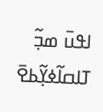ߊߟߎ߫ ߘߏ߲߬ ߠߊߛߊ߬ߦߌ߲߬ߕߐ߫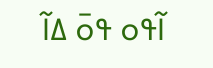ߊ߬ߟߋ ߟߋ߫ ߡߊ߬